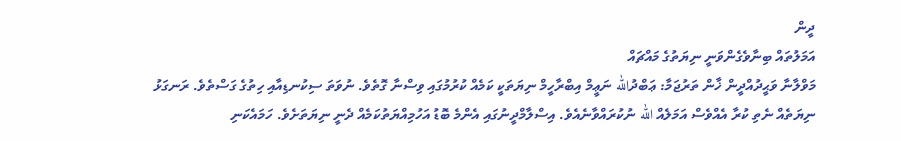ދީން
އަމަލުތައް ބިނާވެގެންވަނީ ނިޔަތުގެ މައްޗައް
މަވްލާނާ ވަޙީދުއްދީން ޚާން ތަރުޖަމާ: ޢަބްދުالله ނަޢީމް އިބްރާހީމް ނިޔަތަކީ ކަމެއް ކުރުމުގައި ވިސްނާ ގޮތެވެ. ނުވަތަ ސިކުނޑިއާއި ހިތުގެ ގަސްތެވެ. ރަނގަޅު ނިޔަތެއް ނެތި ކުރާ އެއްވެސް އަމަލެއް الله ނުކުރައްވާނެއެވެ. އިސްލާމްދީނުގައި އެންމެ ބޮޑު އަހުމިއްޔަތުކަމެއް ދެނީ ނިޔަތަށެވެ. ހަމައެކަނި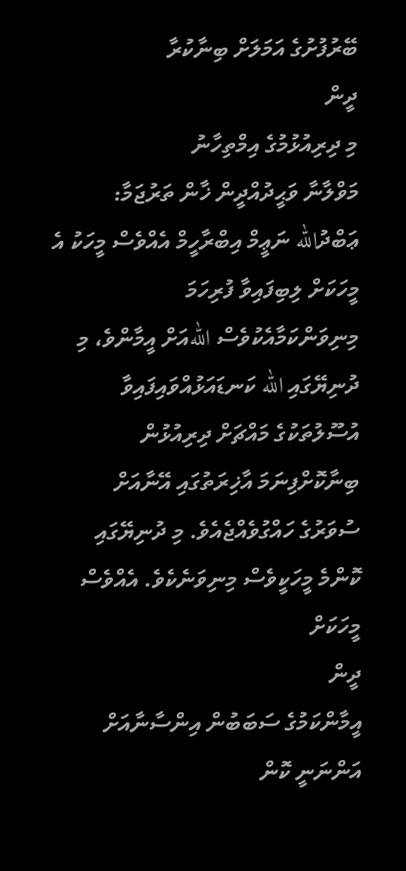ބޭރުފުށުގެ އަމަލަށް ބިނާކުރާ
ދީން
މި ދިރިއުޅުމުގެ އިމްތިހާނު
މަވްލާނާ ވަޙީދުއްދީން ޚާން ތަރުޖަމާ: ޢަބްދުالله ނަޢީމް އިބްރާހީމް އެއްވެސް މީހަކު އެ މީހަކަށް ލިބިފައިވާ ފުރިހަމަ މިނިވަންކަމާއެކުވެސް اللهއަށް އީމާންވެ، މި ދުނިޔޭގައި الله ކަނޑައަޅުއްވައިފައިވާ އުސޫލުތަކުގެ މައްޗަށް ދިރިއުޅުން ބިނާކޮށްފިނަމަ އާޚިރަތުގައި އޭނާއަށް ސުވަރުގެ ހައްގުވެއްޖެއެވެ. މި ދުނިޔޭގައި ކޮންމެ މީހަކީވެސް މިނިވަނެކެވެ. އެއްވެސް މީހަކަށް
ދީން
އީމާންކަމުގެ ސަބަބުން އިންސާނާއަށް އަންނަނީ ކޮން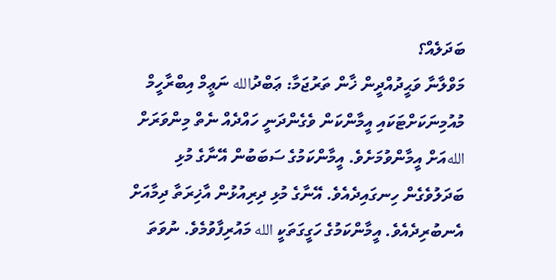ބަދަލެއް؟
މަވްލާނާ ވަޙީދުއްދީން ޚާން ތަރުޖަމާ: ޢަބްދުالله ނަޢީމް އިބްރާހީމް މުއުމިނަކަށްޓަކައި އީމާންކަން ވެގެންދަނީ ހައްދެއް ނެތް މިންވަރަށް اللهއަށް އީމާންވުމަށެވެ. އީމާންކަމުގެ ސަބަބުން އޭނާގެ މުޅި ބަދަލުވެގެން ހިނގައިދެއެވެ. އޭނާގެ މުޅި ދިރިއުޅުން އާޚިރަތާ ދިމާއަށް އެނބުރިދެއެވެ. އީމާންކަމުގެ ހަގީގަތަކީ الله މައުރިފާވުމެވެ. ނުވަތަ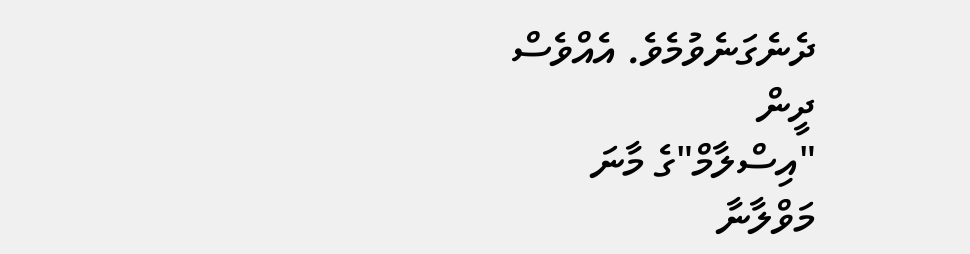ދެނެގަނެވުމެވެ. އެއްވެސް
ދީން
"އިސްލާމް"ގެ މާނަ
މަވްލާނާ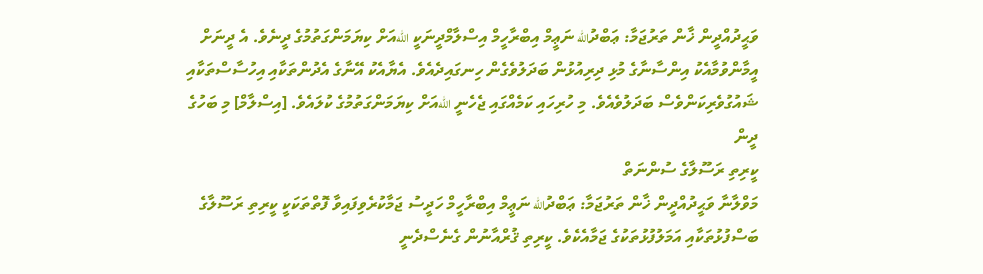ވަޙީދުއްދީން ޚާން ތަރުޖަމާ: ޢަބްދުالله ނަޢީމް އިބްރާހީމް އިސްލާމްދީނަކީ اللهއަށް ކިޔަމަންގަތުމުގެ ދީނެވެ. އެ ދީނަށް އީމާންވުމާއެކު އިންސާނާގެ މުޅި ދިރިއުޅުން ބަދަލުވެގެން ހިނގައިދެއެވެ. އެޔާއެކު އޭނާގެ އެދުންތަކާއި އިހުސާސްތަކާއި ޝައުގުވެރިކަންވެސް ބަދަލުވެއެވެ. މި ހުރިހައި ކަމެއްގައި ޖެހެނީ اللهއަށް ކިޔަމަންގަތުމުގެ ކުލައެވެ. [އިސްލާމް] މި ބަހުގެ
ދީން
ކީރިތި ރަސޫލާގެ ސުންނަތް
މަވްލާނާ ވަޙީދުއްދީން ޚާން ތަރުޖަމާ: ޢަބްދުالله ނަޢީމް އިބްރާހީމް ހަދީސު ޖަމާކުރެވިފައިވާ ފޮތްތަކަކީ ކީރިތި ރަސޫލާގެ ބަސްފުޅުތަކާއި އަމަލުފުޅުތަކުގެ ޖަމާއެކެވެ. ކީރިތި ޤުރްއާނުން ގެނެސްދެނީ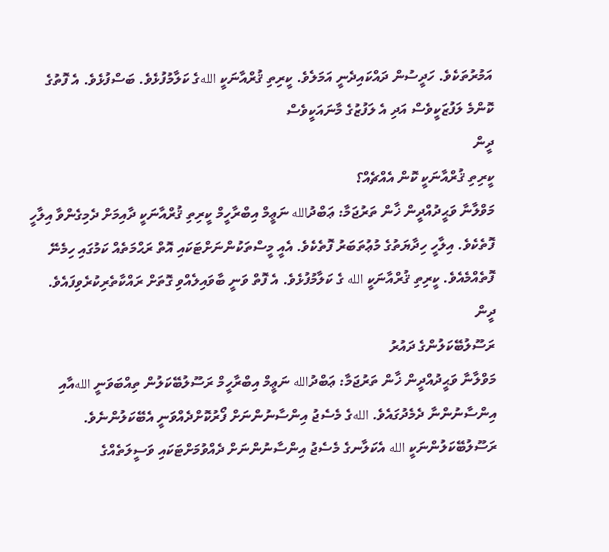އަމުރުތަކެވެ. ހަދީސުން ދައްކައިދެނީ އަމަލެވެ. ކީރިތި ޤުރްއާނަކީ اللهގެ ކަލާމުފުޅެވެ. ބަސްފުޅެވެ. އެ ފޮތުގެ ކޮންމެ ލަފުޒަކީވެސް އަދި އެ ލަފުޒުގެ މާނައަކީވެސް
ދީން
ކީރިތި ޤުރްއާނަކީ ކޮން އެއްޗެއް؟
މަވްލާނާ ވަޙީދުއްދީން ޚާން ތަރުޖަމާ: ޢަބްދުالله ނަޢީމް އިބްރާހީމް ކީރިތި ޤުރްއާނަކީ ދާއިމަށް ދެމިގެންވާ އިލާހީ ފޮތެކެވެ. އިލާހީ ހިދާޔަތުގެ މުޢުތަބަރު ފޮތެކެވެ. އެއީ މީސްތަކުންނަށްޓަކައި އޮތް ރަޙްމަތެއް ކަމުގައި ހިމެނޭ ފޮތެއްމެއެވެ. ކީރިތި ޤުރްއާނަކީ الله ގެ ކަލާމުފުޅެވެ. އެ ފޮތް ވަނީ ބާވައިލެއްވި ގޮތަށް ރައްކާތެރިކުރެވިފައެވެ.
ދީން
ރަސޫލުބޭކަލުންގެ ދައުރު
މަވްލާނާ ވަޙީދުއްދީން ޚާން ތަރުޖަމާ: ޢަބްދުالله ނަޢީމް އިބްރާހީމް ރަސޫލުބޭކަލުން ތިއްބަވަނީ اللهއާއި އިންސާނުންނާ ދެމެދުގައެވެ. اللهގެ މެސެޖު އިންސާނުންނަށް ފޯރުކޮށްދެއްވަނީ އެބޭކަލުންނެވެ. ރަސޫލުބޭކަލުންނަކީ الله އެކަލާނގެ މެސެޖު އިންސާނުންނަށް ދެއްވުމަށްޓަކައި ވަސީލަތެއްގެ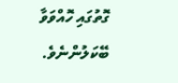ގޮތުގައި ހޮއްވަވާ ބޭކަލުންނެވެ.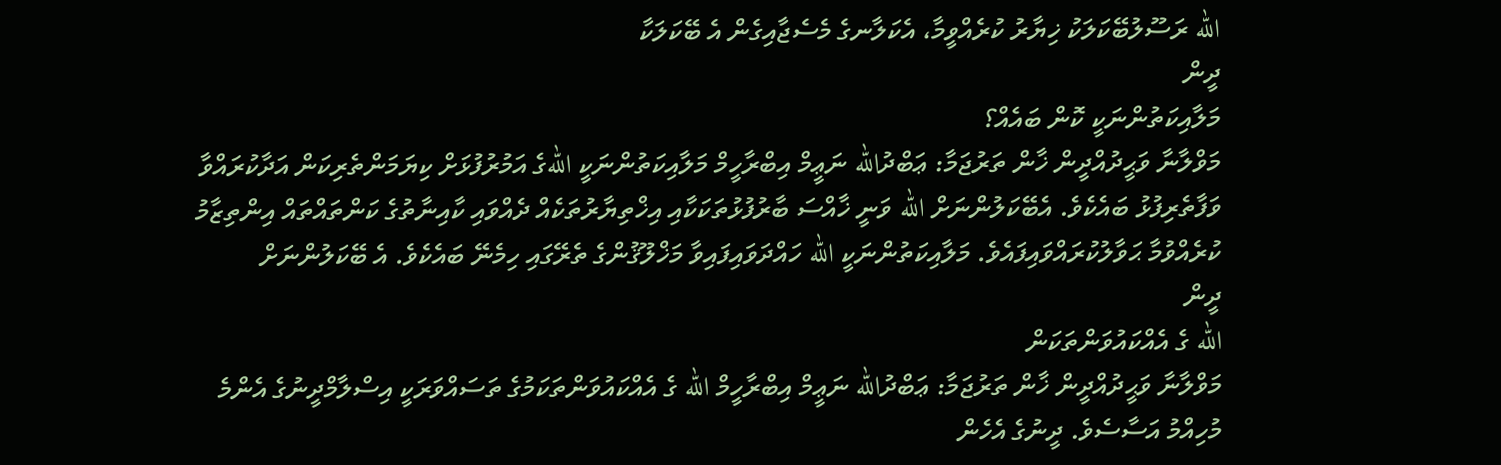الله ރަސޫލުބޭކަލަކު ޚިޔާރު ކުރެއްވީމާ، އެކަލާނގެ މެސެޖާއިގެން އެ ބޭކަލަކާ
ދީން
މަލާއިކަތުންނަކީ ކޮން ބައެއް؟
މަވްލާނާ ވަޙީދުއްދީން ޚާން ތަރުޖަމާ: ޢަބްދުالله ނަޢީމް އިބްރާހީމް މަލާއިކަތުންނަކީ اللهގެ އަމުރުފުޅަށް ކިޔަމަންތެރިކަން އަދާކުރައްވާ ވަފާތެރިފުޅު ބައެކެވެ. އެބޭކަލުންނަށް الله ވަނީ ޚާއްސަ ބާރުފުޅުތަކަކާއި އިޚްތިޔާރުތަކެއް ދެއްވައި ކާއިނާތުގެ ކަންތައްތައް އިންތިޒާމު ކުރެއްވުމާ ޙަވާލުކުރައްވައިފައެވެ. މަލާއިކަތުންނަކީ الله ހައްދަވައިފައިވާ މަޚްލޫޤުންގެ ތެރޭގައި ހިމެނޭ ބައެކެވެ. އެ ބޭކަލުންނަށް
ދީން
الله ގެ އެއްކައުވަންތަކަން
މަވްލާނާ ވަޙީދުއްދީން ޚާން ތަރުޖަމާ: ޢަބްދުالله ނަޢީމް އިބްރާހީމް الله ގެ އެއްކައުވަންތަކަމުގެ ތަސައްވަރަކީ އިސްލާމްދީނުގެ އެންމެ މުހިއްމު އަސާސެވެ. ދީނުގެ އެހެން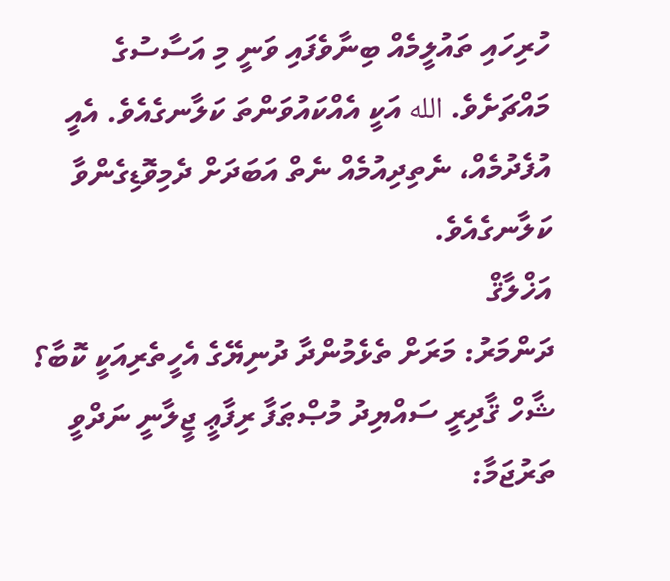ހުރިހައި ތައުލީމެއް ބިނާވެފައި ވަނީ މި އަސާސުގެ މައްޗަށެވެ. الله އަކީ އެއްކައުވަންތަ ކަލާނގެއެވެ. އެއީ އުފެދުމެއް، ނެތިދިއުމެއް ނެތް އަބަދަށް ދެމިވޮޑިގެންވާ ކަލާނގެއެވެ.
އަޚްލާޤް
ދަންމަރު: މަރަށް ތެޅެމުންދާ ދުނިޔޭގެ އެހީތެރިއަކީ ކޮބާ؟
ޝާހް ޤާދިރީ ސައްޔިދު މުޞްޠަފާ ރިފާޢީ ޖީލާނީ ނަދްވީ ތަރުޖަމާ: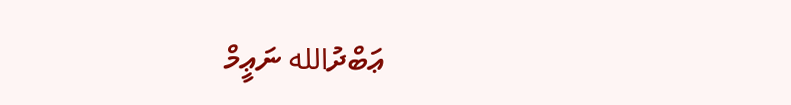ޢަބްދުالله ނަޢީމް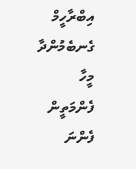އިބްރާހީމް ގެނބެމުންދާ މީހާ ފެންމަތީން ފެންނަ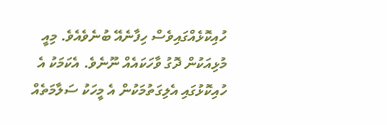ހުއިކޮޅެއްގައިވެސް ހިފާނެއޭ ބުނެވެއެވެ. މިއީ މުޅިއަކުން ދޮގު ވާހަކައެއް ނޫނެވެ. އެކަމަކު އެ ހުއިކޮޅުގައި އެލިގަތުމަކުން އެ މީހަކު ސަލާމަތެއް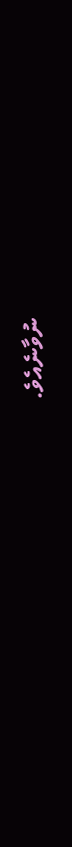ނުވާނެއެވެ.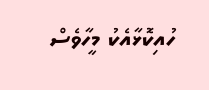ހުއިކޮޅާއެކު މީހާވެސް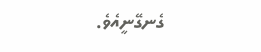ގެނގޭނީއެވެ.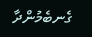ގެނބެމުންދާ